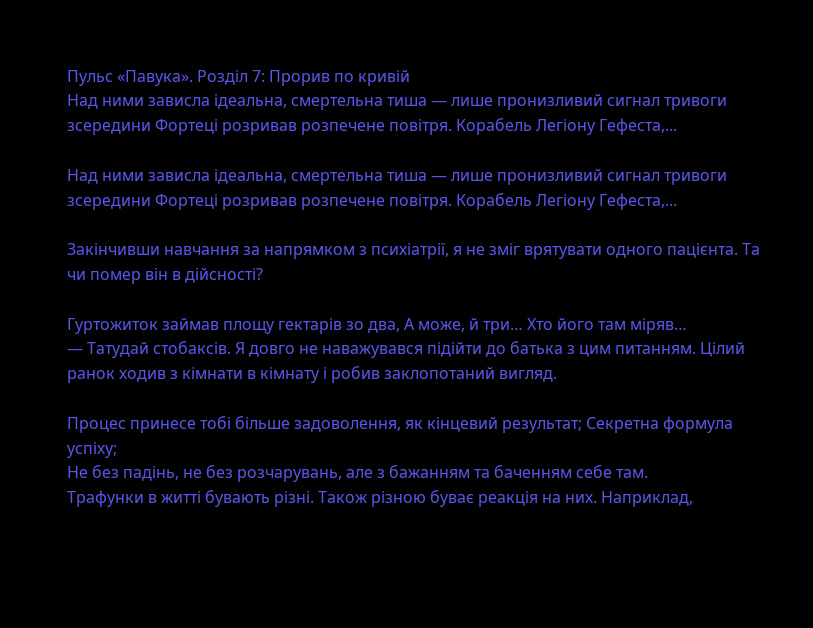Пульс «Павука». Розділ 7: Прорив по кривій
Над ними зависла ідеальна, смертельна тиша — лише пронизливий сигнал тривоги зсередини Фортеці розривав розпечене повітря. Корабель Легіону Гефеста,...

Над ними зависла ідеальна, смертельна тиша — лише пронизливий сигнал тривоги зсередини Фортеці розривав розпечене повітря. Корабель Легіону Гефеста,...

Закінчивши навчання за напрямком з психіатрії, я не зміг врятувати одного пацієнта. Та чи помер він в дійсності?

Гуртожиток займав площу гектарів зо два, А може, й три… Хто його там міряв…
— Татудай стобаксів. Я довго не наважувався підійти до батька з цим питанням. Цілий ранок ходив з кімнати в кімнату і робив заклопотаний вигляд.

Процес принесе тобі більше задоволення, як кінцевий результат; Секретна формула успіху;
Не без падінь, не без розчарувань, але з бажанням та баченням себе там.
Трафунки в житті бувають різні. Також різною буває реакція на них. Наприклад,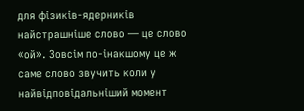для фізиків-ядерників найстрашніше слово — це слово «ой». Зовсім по-інакшому це ж саме слово звучить коли у найвідповідальніший момент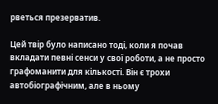рветься презерватив.

Цей твір було написано тоді, коли я почав вкладати певні сенси у свої роботи, а не просто графоманити для кількості. Він є трохи автобіографічним, але в ньому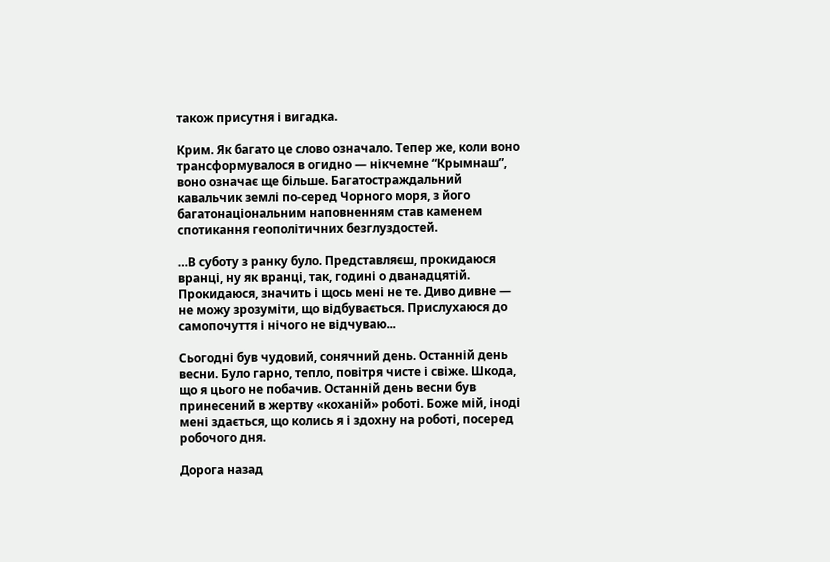також присутня і вигадка.

Крим. Як багато це слово означало. Тепер же, коли воно трансформувалося в огидно — нікчемне “Крымнаш”, воно означає ще більше. Багатостраждальний кавальчик землі по-серед Чорного моря, з його багатонаціональним наповненням став каменем спотикання геополітичних безглуздостей.

…В суботу з ранку було. Представляєш, прокидаюся вранці, ну як вранці, так, годині о дванадцятій. Прокидаюся, значить і щось мені не те. Диво дивне — не можу зрозуміти, що відбувається. Прислухаюся до самопочуття і нічого не відчуваю...

Сьогодні був чудовий, сонячний день. Останній день весни. Було гарно, тепло, повітря чисте і свіже. Шкода, що я цього не побачив. Останній день весни був принесений в жертву «коханій» роботі. Боже мій, іноді мені здається, що колись я і здохну на роботі, посеред робочого дня.

Дорога назад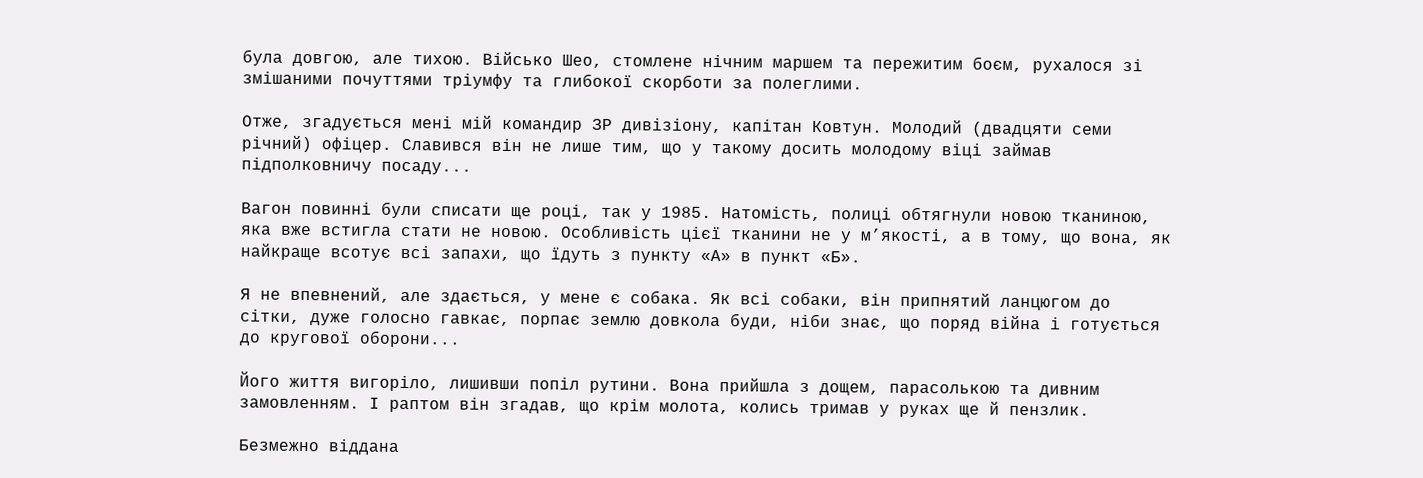була довгою, але тихою. Військо Шео, стомлене нічним маршем та пережитим боєм, рухалося зі змішаними почуттями тріумфу та глибокої скорботи за полеглими.

Отже, згадується мені мій командир ЗР дивізіону, капітан Ковтун. Молодий (двадцяти семи річний) офіцер. Славився він не лише тим, що у такому досить молодому віці займав підполковничу посаду...

Вагон повинні були списати ще році, так у 1985. Натомість, полиці обтягнули новою тканиною, яка вже встигла стати не новою. Особливість цієї тканини не у м’якості, а в тому, що вона, як найкраще всотує всі запахи, що їдуть з пункту «А» в пункт «Б».

Я не впевнений, але здається, у мене є собака. Як всі собаки, він припнятий ланцюгом до сітки, дуже голосно гавкає, порпає землю довкола буди, ніби знає, що поряд війна і готується до кругової оборони...

Його життя вигоріло, лишивши попіл рутини. Вона прийшла з дощем, парасолькою та дивним замовленням. І раптом він згадав, що крім молота, колись тримав у руках ще й пензлик.

Безмежно віддана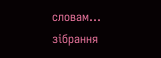словам...
зібрання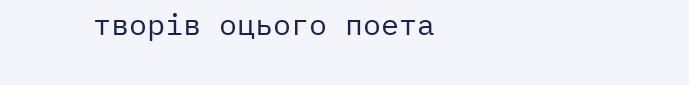творів оцього поета